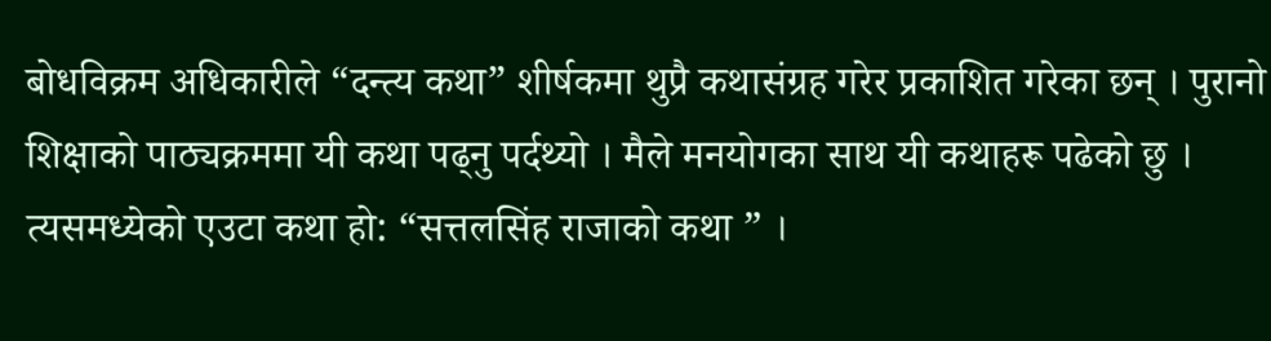बोधविक्रम अधिकारीले “दन्त्य कथा” शीर्षकमा थुप्रै कथासंग्रह गरेर प्रकाशित गरेका छन् । पुरानो शिक्षाको पाठ्यक्रममा यी कथा पढ्नु पर्दथ्यो । मैले मनयोगका साथ यी कथाहरू पढेको छु । त्यसमध्येको एउटा कथा हो: “सत्तलसिंह राजाको कथा ” ।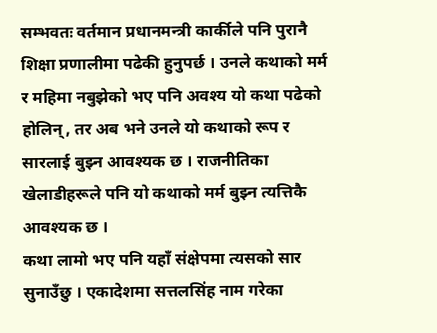सम्भवतः वर्तमान प्रधानमन्त्री कार्कीले पनि पुरानै शिक्षा प्रणालीमा पढेकी हुनुपर्छ । उनले कथाको मर्म र महिमा नबुझेको भए पनि अवश्य यो कथा पढेको होलिन्, तर अब भने उनले यो कथाको रूप र सारलाई बुझ्न आवश्यक छ । राजनीतिका खेलाडीहरूले पनि यो कथाको मर्म बुझ्न त्यत्तिकै आवश्यक छ ।
कथा लामो भए पनि यहाँ संक्षेपमा त्यसको सार सुनाउँछु । एकादेशमा सत्तलसिंह नाम गरेका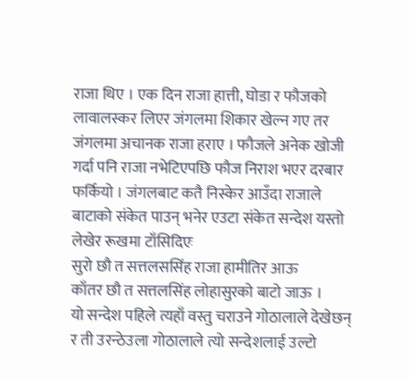राजा थिए । एक दिन राजा हात्ती, घोडा र फौजको लावालस्कर लिएर जंगलमा शिकार खेल्न गए तर जंगलमा अचानक राजा हराए । फौजले अनेक खोजी गर्दा पनि राजा नभेटिएपछि फौज निराश भएर दरबार फर्कियो । जंगलबाट कतै निस्केर आउँदा राजाले बाटाको संकेत पाउन् भनेर एउटा संकेत सन्देश यस्तो लेखेर रूखमा टाँसिदिएः
सुरो छौ त सत्तलससिंह राजा हामीतिर आऊ
काँतर छौ त सत्तलसिंह लोहासुरको बाटो जाऊ ।
यो सन्देश पहिले त्यहाँ वस्तु चराउने गोठालाले देखेछन् र ती उरन्ठेउला गोठालाले त्यो सन्देशलाई उल्टो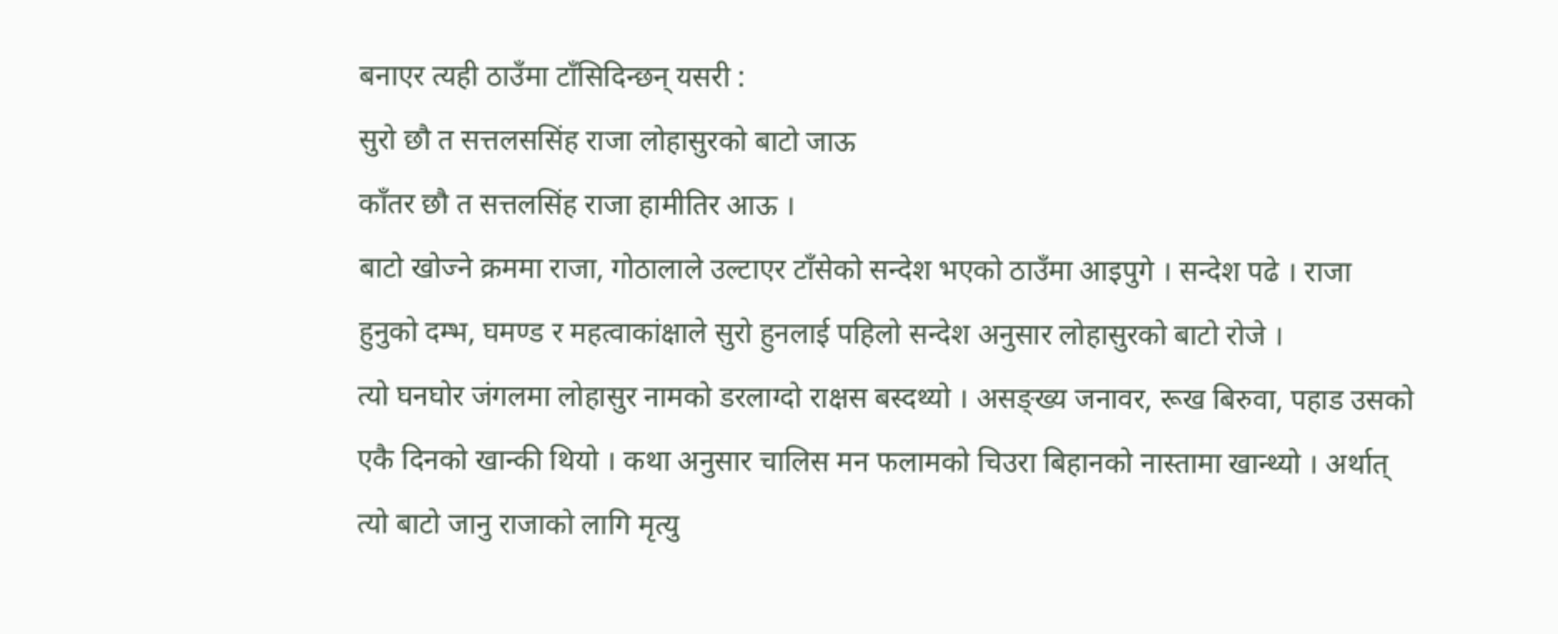बनाएर त्यही ठाउँमा टाँसिदिन्छन् यसरी :
सुरो छौ त सत्तलससिंह राजा लोहासुरको बाटो जाऊ
काँतर छौ त सत्तलसिंह राजा हामीतिर आऊ ।
बाटो खोज्ने क्रममा राजा, गोठालाले उल्टाएर टाँसेको सन्देश भएको ठाउँमा आइपुगे । सन्देश पढे । राजा हुनुको दम्भ, घमण्ड र महत्वाकांक्षाले सुरो हुनलाई पहिलो सन्देश अनुसार लोहासुरको बाटो रोजे ।
त्यो घनघोर जंगलमा लोहासुर नामको डरलाग्दो राक्षस बस्दथ्यो । असङ्ख्य जनावर, रूख बिरुवा, पहाड उसको एकै दिनको खान्की थियो । कथा अनुसार चालिस मन फलामको चिउरा बिहानको नास्तामा खान्थ्यो । अर्थात् त्यो बाटो जानु राजाको लागि मृत्यु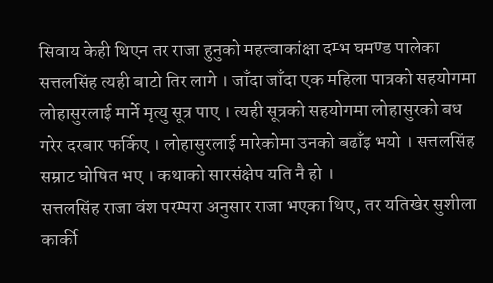सिवाय केही थिएन तर राजा हुनुको महत्वाकांक्षा दम्भ घमण्ड पालेका सत्तलसिंह त्यही बाटो तिर लागे । जाँदा जाँदा एक महिला पात्रको सहयोगमा लोहासुरलाई मार्ने मृत्यु सूत्र पाए । त्यही सूत्रको सहयोगमा लोहासुरको बध गरेर दरबार फर्किए । लोहासुरलाई मारेकोमा उनको बढाँइ भयो । सत्तलसिंह सम्राट घोषित भए । कथाको सारसंक्षेप यति नै हो ।
सत्तलसिंह राजा वंश परम्परा अनुसार राजा भएका थिए, तर यतिखेर सुशीला कार्की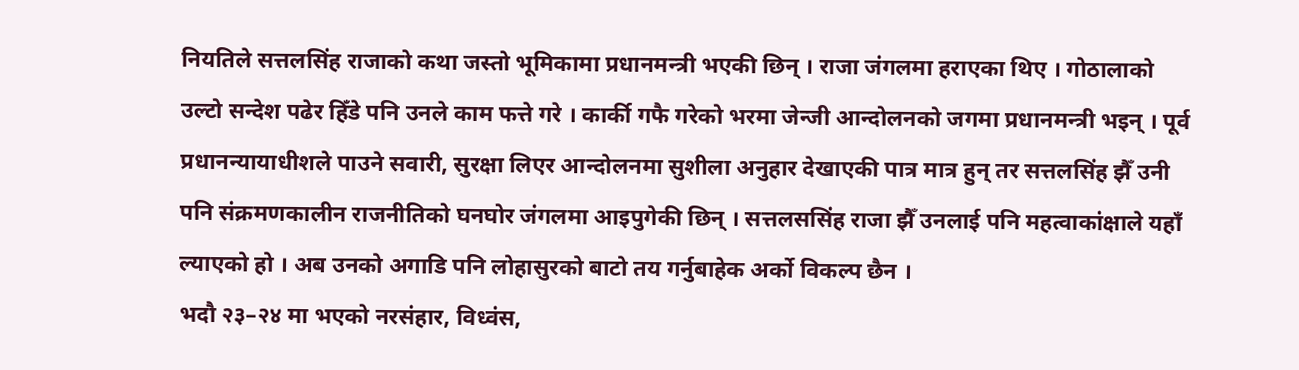नियतिले सत्तलसिंह राजाको कथा जस्तो भूमिकामा प्रधानमन्त्री भएकी छिन् । राजा जंगलमा हराएका थिए । गोठालाको उल्टो सन्देश पढेर हिँडे पनि उनले काम फत्ते गरे । कार्की गफै गरेको भरमा जेन्जी आन्दोलनको जगमा प्रधानमन्त्री भइन् । पूर्व प्रधानन्यायाधीशले पाउने सवारी, सुरक्षा लिएर आन्दोलनमा सुशीला अनुहार देखाएकी पात्र मात्र हुन् तर सत्तलसिंह झैँ उनी पनि संक्रमणकालीन राजनीतिको घनघोर जंगलमा आइपुगेकी छिन् । सत्तलससिंह राजा झैँ उनलाई पनि महत्वाकांक्षाले यहाँ ल्याएको हो । अब उनको अगाडि पनि लोहासुरको बाटो तय गर्नुबाहेक अर्को विकल्प छैन ।
भदौ २३–२४ मा भएको नरसंहार, विध्वंस,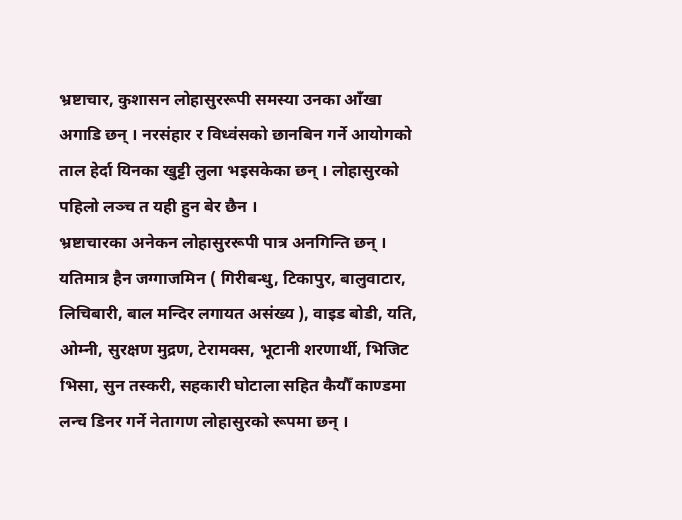भ्रष्टाचार, कुशासन लोहासुररूपी समस्या उनका आँखा अगाडि छन् । नरसंहार र विध्वंसको छानबिन गर्ने आयोगको ताल हेर्दा यिनका खुट्टी लुला भइसकेका छन् । लोहासुरको पहिलो लञ्च त यही हुन बेर छैन ।
भ्रष्टाचारका अनेकन लोहासुररूपी पात्र अनगिन्ति छन् । यतिमात्र हैन जग्गाजमिन ( गिरीबन्धु, टिकापुर, बालुवाटार, लिचिबारी, बाल मन्दिर लगायत असंख्य ), वाइड बोडी, यति, ओम्नी, सुरक्षण मुद्रण, टेरामक्स, भूटानी शरणार्थी, भिजिट भिसा, सुन तस्करी, सहकारी घोटाला सहित कैयौँ काण्डमा लन्च डिनर गर्ने नेतागण लोहासुरको रूपमा छन् ।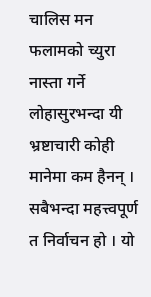चालिस मन फलामको च्युरा नास्ता गर्ने लोहासुरभन्दा यी भ्रष्टाचारी कोही मानेमा कम हैनन् ।
सबैभन्दा महत्त्वपूर्ण त निर्वाचन हो । यो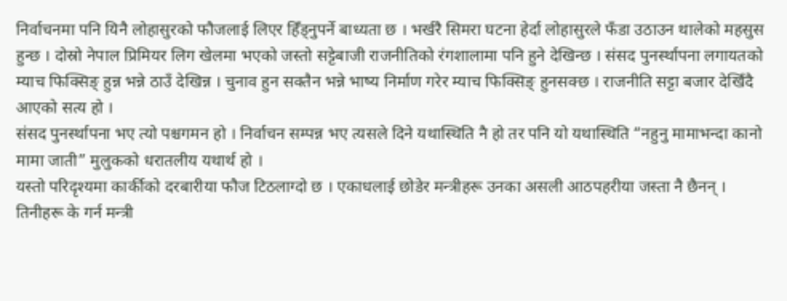निर्वाचनमा पनि यिनै लोहासुरको फौजलाई लिएर हिँड्नुपर्ने बाध्यता छ । भर्खरै सिमरा घटना हेर्दा लोहासुरले फँडा उठाउन थालेको महसुस हुन्छ । दोस्रो नेपाल प्रिमियर लिग खेलमा भएको जस्तो सट्टेबाजी राजनीतिको रंगशालामा पनि हुने देखिन्छ । संसद पुनर्स्थापना लगायतको म्याच फिक्सिङ् हुन्न भन्ने ठाउँ देखिन्न । चुनाव हुन सक्तैन भन्ने भाष्य निर्माण गरेर म्याच फिक्सिङ् हुनसक्छ । राजनीति सट्टा बजार देखिँदै आएको सत्य हो ।
संसद पुनर्स्थापना भए त्यो पश्चगमन हो । निर्वाचन सम्पन्न भए त्यसले दिने यथास्थिति नै हो तर पनि यो यथास्थिति “नहुनु मामाभन्दा कानो मामा जाती” मुलुकको धरातलीय यथार्थ हो ।
यस्तो परिदृश्यमा कार्कीको दरबारीया फौज टिठलाग्दो छ । एकाधलाई छोडेर मन्त्रीहरू उनका असली आठपहरीया जस्ता नै छैनन् । तिनीहरू के गर्न मन्त्री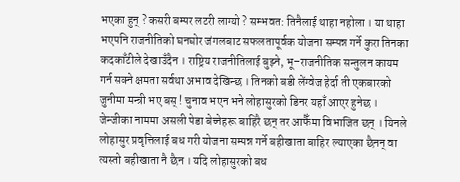भएका हुन् ? कसरी बम्पर लटरी लाग्यो ? सम्भवत: तिनैलाई थाहा नहोला । या थाहा भएपनि राजनीतिको घनघोर जंगलबाट सफलतापूर्वक योजना सम्पन्न गर्ने कुरा तिनका कदकाँटीले देखाउँदैन । राष्ट्रिय राजनीतिलाई बुझ्ने, भू–राजनीतिक सन्तुलन कायम गर्न सक्ने क्षमता सर्वथा अभाव देखिन्छ । तिनको बडी लेंग्वेज हेर्दा ती एकबारको जुनीमा मन्त्री भए बस् ! चुनाव भएन भने लोहासुरको डिनर यहाँ आएर हुनेछ ।
जेन्जीका नाममा असली पेडा बेच्नेहरू बाहिरै छन् तर आफैँमा विभाजित छन् । यिनले लोहासुर प्रवृत्तिलाई बध गरी योजना सम्पन्न गर्ने बहीखाता बाहिर ल्याएका छैनन् वा त्यस्तो बहीखाता नै छैन । यदि लोहासुरको बध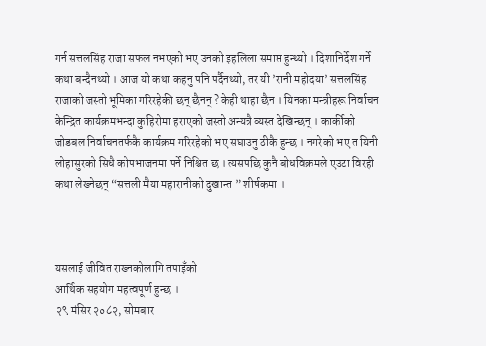गर्न सत्तलसिंह राजा सफल नभएको भए उनको इहलिला समाप्त हुन्थ्यो । दिशानिर्देश गर्ने कथा बन्दैनथ्यो । आज यो कथा कहनु पनि पर्दैनथ्यो, तर यी ’रानी महोदया’ सत्तलसिंह राजाको जस्तो भूमिका गरिरहेकी छन् छैनन् ? केही थाहा छैन । यिनका मन्त्रीहरू निर्वाचन केन्द्रित कार्यक्रमभन्दा कुहिरोमा हराएको जस्तो अन्यत्रै व्यस्त देखिन्छन् । कार्कीको जोडबल निर्वाचनतर्फकै कार्यक्रम गरिरहेको भए सघाउनु ठीकै हुन्छ । नगरेको भए त यिनी लोहासुरको सिधै कोपभाजनमा पर्ने निश्चित छ । त्यसपछि कुनै बोधविक्रमले एउटा विरही कथा लेख्नेछन् “सत्तली मैया महारानीको दुखान्त ” शीर्षकमा ।



यसलाई जीवित राख्नकोलागि तपाइँको
आर्थिक सहयोग महत्वपूर्ण हुन्छ ।
२९ मंसिर २०८२, सोमबार